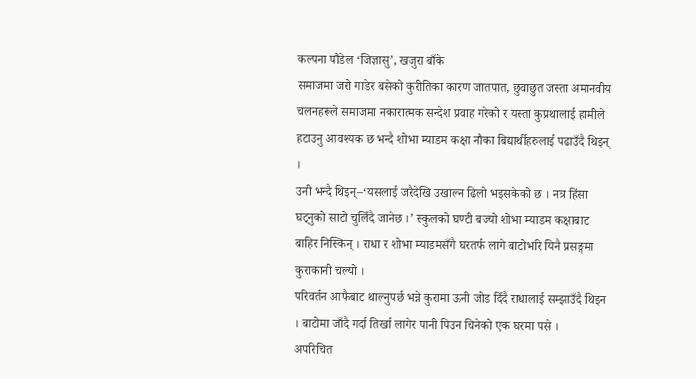कल्पना पौडेल ‘जिज्ञासु’, खजुरा बाँके
समाजमा जरो गाडेर बसेको कुरीतिका कारण जातपात, छुवाछुत जस्ता अमानवीय चलनहरूले समाजमा नकारात्मक सन्देश प्रवाह गरेको र यस्ता कुप्रथालाई हामीले हटाउनु आवश्यक छ भन्दै शोभा म्याडम कक्षा नौका बिद्यार्थीहरुलाई पढाउँदै थिइन् ।
उनी भन्दै थिइन्–‘यसलाई जरैदेखि उखाल्न ढिलो भइसकेको छ । नत्र हिंसा घट्नुको साटो चुलिँदै जानेछ ।’ स्कुलको घण्टी बज्यो शोभा म्याडम कक्षाबाट बाहिर निस्किन् । राधा र शोभा म्याडमसँगै घरतर्फ लागे बाटोभरि यिनै प्रसङ्गमा कुराकानी चल्यो ।
परिवर्तन आफैबाट थाल्नुपर्छ भन्ने कुरामा ऊनी जोड दिँदै राधालाई सम्झाउँदै थिइन । बाटोमा जाँदै गर्दा तिर्खा लागेर पानी पिउन चिनेको एक घरमा पसे ।
अपरिचित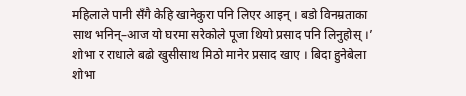महिलाले पानी सँगै केहि खानेकुरा पनि लिएर आइन् । बडो विनम्रताका साथ भनिन्–आज यो घरमा सरेकोले पूजा थियो प्रसाद पनि लिनुहोस् ।’ शोभा र राधाले बढो खुसीसाथ मिठो मानेर प्रसाद खाए । बिदा हुनेबेला शोभा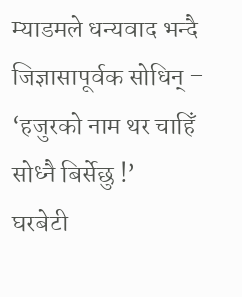म्याडमले धन्यवाद भन्दै जिज्ञासापूर्वक सोधिन् – ‘हजुरको नाम थर चाहिँ सोध्नै बिर्सेछु !’
घरबेटी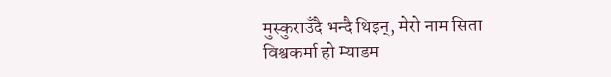मुस्कुराउँदै भन्दै थिइन्, मेरो नाम सिता विश्वकर्मा हो म्याडम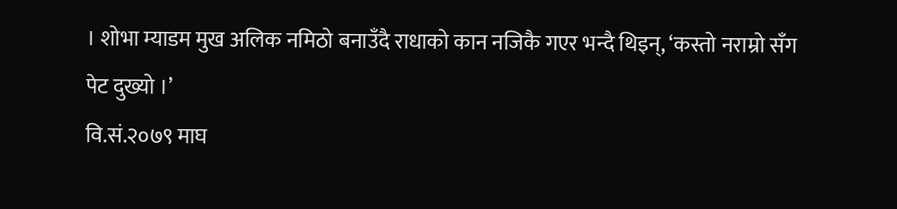। शोभा म्याडम मुख अलिक नमिठो बनाउँदै राधाको कान नजिकै गएर भन्दै थिइन्, ‘कस्तो नराम्रो सँग पेट दुख्यो ।’
वि.सं.२०७९ माघ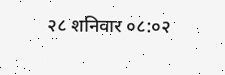२८ शनिवार ०८:०२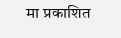मा प्रकाशित